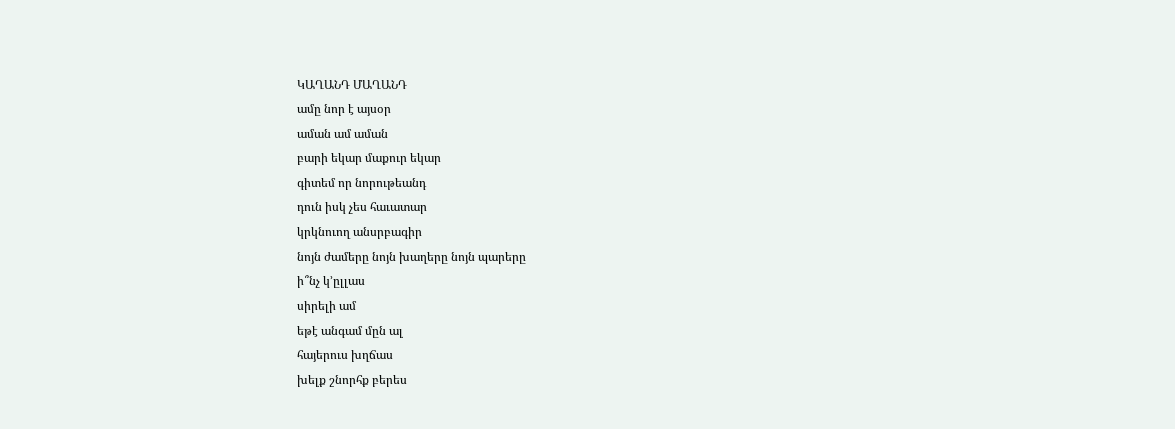ԿԱՂԱՆԴ ՄԱՂԱՆԴ
ամը նոր է այսօր
աման ամ աման
բարի եկար մաքուր եկար
գիտեմ որ նորութեանդ
դուն իսկ չես հաւատար
կրկնուող անսրբագիր
նոյն ժամերը նոյն խաղերը նոյն պարերը
ի՞նչ կ՚ըլլաս
սիրելի ամ
եթէ անգամ մըն ալ
հայերուս խղճաս
խելք շնորհք բերես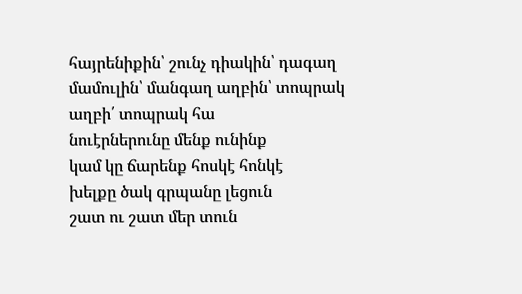հայրենիքին՝ շունչ դիակին՝ դագաղ
մամուլին՝ մանգաղ աղբին՝ տոպրակ
աղբի՛ տոպրակ հա
նուէրներունը մենք ունինք
կամ կը ճարենք հոսկէ հոնկէ
խելքը ծակ գրպանը լեցուն
շատ ու շատ մեր տուն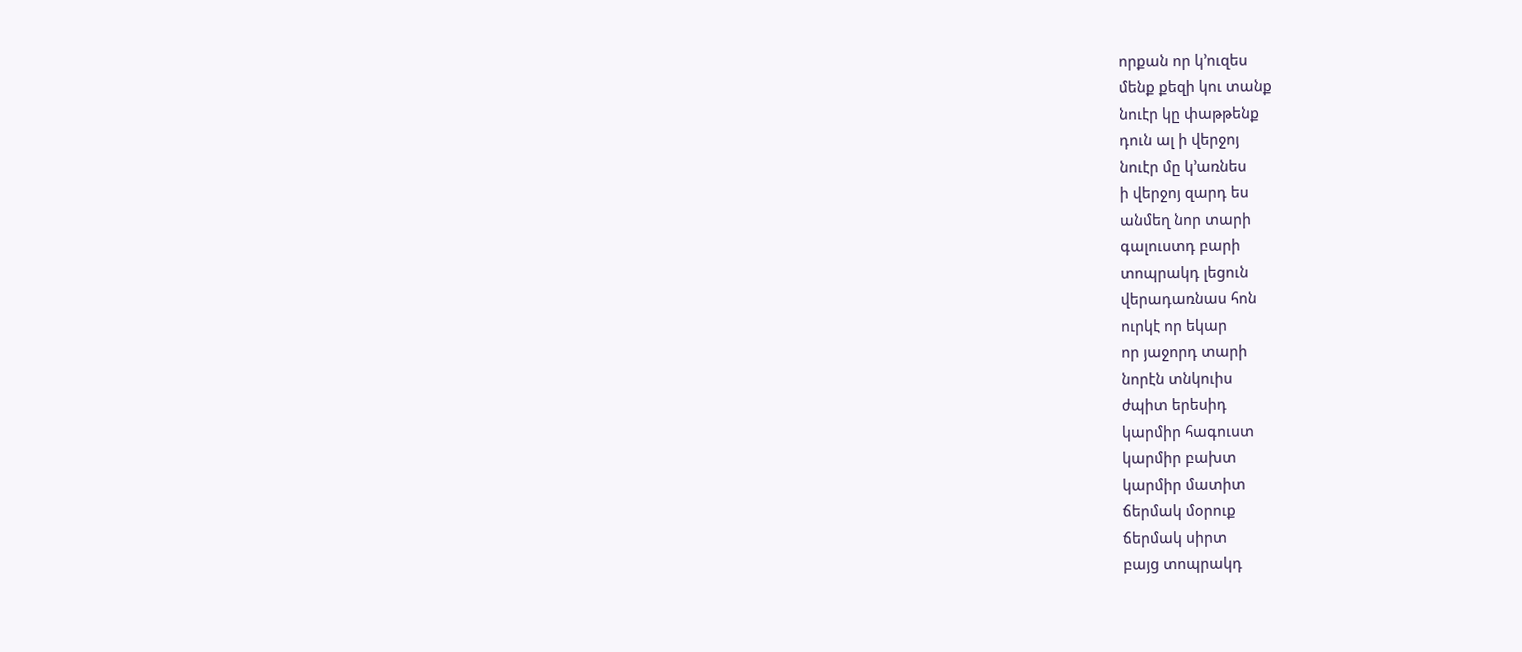որքան որ կ՚ուզես
մենք քեզի կու տանք
նուէր կը փաթթենք
դուն ալ ի վերջոյ
նուէր մը կ՚առնես
ի վերջոյ զարդ ես
անմեղ նոր տարի
գալուստդ բարի
տոպրակդ լեցուն
վերադառնաս հոն
ուրկէ որ եկար
որ յաջորդ տարի
նորէն տնկուիս
ժպիտ երեսիդ
կարմիր հագուստ
կարմիր բախտ
կարմիր մատիտ
ճերմակ մօրուք
ճերմակ սիրտ
բայց տոպրակդ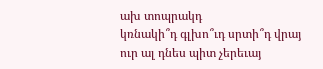ախ տոպրակդ
կռնակի՞դ գլխո՞ւդ սրտի՞դ վրայ
ուր ալ դնես պիտ չերեւայ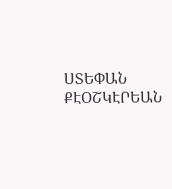ՍՏԵՓԱՆ ՔԷՕՇԿԷՐԵԱՆ